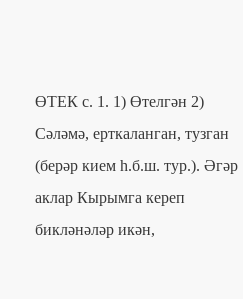ӨТЕК с. 1. 1) Өтелгән 2) Сәләмә, ерткаланган, тузган (берәр кием һ.б.ш. тур.). Әгәр аклар Кырымга кереп бикләнәләр икән,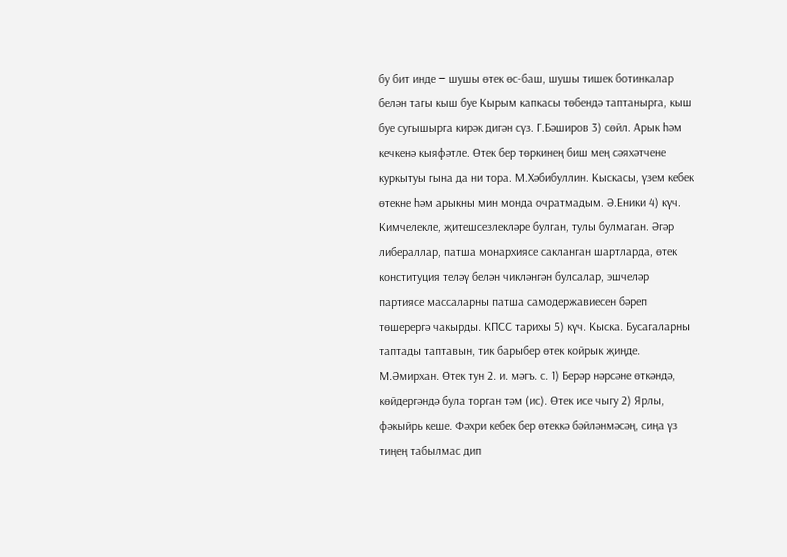бу бит инде ‒ шушы өтек өс-баш, шушы тишек ботинкалар белән тагы кыш буе Кырым капкасы төбендә таптанырга, кыш буе сугышырга кирәк дигән сүз. Г.Бәширов 3) сөйл. Арык һәм кечкенә кыяфәтле. Өтек бер төркинең биш мең сәяхәтчене куркытуы гына да ни тора. М.Хәбибуллин. Кыскасы, үзем кебек өтекне һәм арыкны мин монда очратмадым. Ә.Еники 4) күч. Кимчелекле, җитешсезлекләре булган, тулы булмаган. Әгәр либераллар, патша монархиясе сакланган шартларда, өтек конституция теләү белән чикләнгән булсалар, эшчеләр партиясе массаларны патша самодержавиесен бәреп төшерергә чакырды. КПСС тарихы 5) күч. Кыска. Бусагаларны таптады таптавын, тик барыбер өтек койрык җиңде. М.Әмирхан. Өтек тун 2. и. мәгъ. с. 1) Берәр нәрсәне өткәндә, көйдергәндә була торган тәм (ис). Өтек исе чыгу 2) Ярлы, фәкыйрь кеше. Фәхри кебек бер өтеккә бәйләнмәсәң, сиңа үз тиңең табылмас дип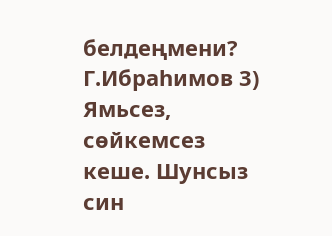белдеңмени? Г.Ибраһимов 3) Ямьсез, сөйкемсез кеше. Шунсыз син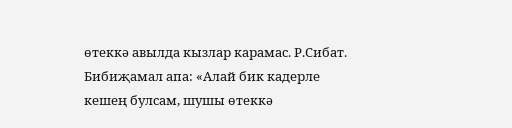өтеккә авылда кызлар карамас. Р.Сибат. Бибиҗамал апа: «Алай бик кадерле кешең булсам, шушы өтеккә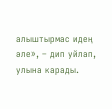алыштырмас идең әле», – дип уйлап, улына карады.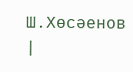Ш.Хөсәенов |